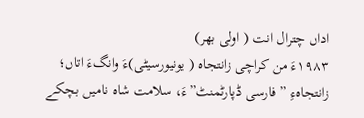اداں چترال انت ( اولی بهر)
۱۹۸۳ءَ من کراچی زانتجاه ( یونیورسیٹی)ءَ وانگءَ اتاں؛ زانتجاهءِ ” فارسی ڈپارٹمنٹ”ءَ، سلامت شاه نامیں بچکے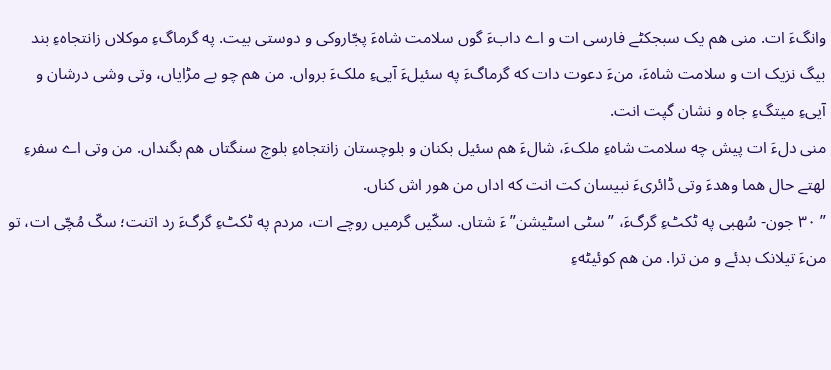وانگءَ ات. منی هم یک سبجکٹے فارسی ات و اے دابءَ گوں سلامت شاهءَ پجّاروکی و دوستی بیت. په گرماگءِ موکلاں زانتجاهءِ بند بیگ نزیک ات و سلامت شاهءَ، منءَ دعوت دات که گرماگءَ په سئیلءَ آییءِ ملکءَ برواں. من هم چو بے مڑایاں، وتی وشی درشان و آییءِ میتگءِ جاه و نشان گپت انت.
منی دلءَ ات پیش چه سلامت شاهءِ ملکءَ، شالءَ هم سئیل بکنان و بلوچستان زانتجاهءِ بلوچ سنگتاں هم بگنداں. من وتی اے سفرءِ لهتے حال هما وهدءَ وتی ڈائریءَ نبیسان کت انت که اداں من هور اش کناں.
” ۳۰ جون- سُهبی په ٹکٹءِ گرگءَ، ” سٹی اسٹیشن”ءَ شتاں. سکّیں گرمیں روچے ات، مردم په ٹکٹءِ گرگءَ رد اتنت؛ سکّ مُچّی ات، تو منءَ تیلانک بدئے و من ترا. من هم کوئیٹهءِ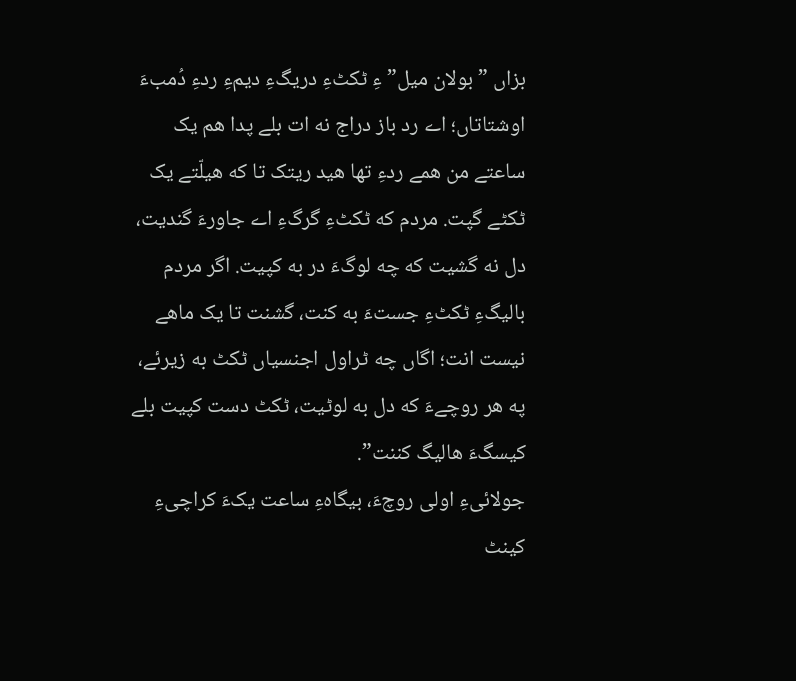بزاں ” بولان میل”ءِ ٹکٹءِ دریگءِ دیمءِ ردءِ دُمبءَ اوشتاتاں؛ اے رد باز دراج نه ات بلے پدا هم یک ساعتے من همے ردءِ تها هید ریتک تا که هیلّتے یک ٹکٹے گپت. مردم که ٹکٹءِ گرگءِ اے جاورءَ گندیت، دل نه گشیت که چه لوگءَ در به کپیت. اگر مردم بالیگءِ ٹکٹءِ جستءَ به کنت، گشنت تا یک ماهے نیست انت؛ اگاں چه ٹراول اجنسیاں ٹکٹ به زیرئے، په هر روچےءَ که دل به لوٹیت، ٹکٹ دست کپیت بلے کیسگءَ هالیگ کننت”.
جولائیءِ اولی روچءَ، بیگاهءِ ساعت یکءَ کراچیءِ کینٹ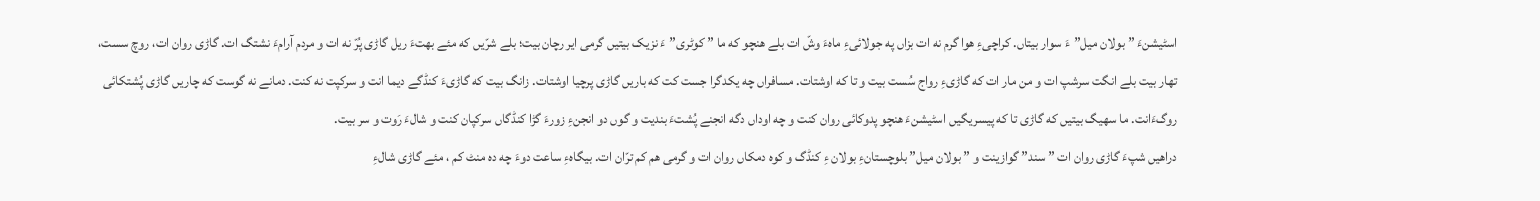اسٹیشنءَ ” بولان میل”ءَ سوار بیتاں. کراچیءِ هوا گرم نه ات بزاں په جولائیءِ ماهءَ وشّ ات بلے هنچو که ما ” کوٹری”ءَ نزیک بیتیں گرمی ایر رچان بیت؛ بلے شرّیں که مئے بهتءَ ریل گاڑی پُرّ نه ات و مردم آرامءَ نشتگ ات. گاڑی روان ات، روچ سست، تهار بیت بلے انگت سرشپ ات و من مار ات که گاڑیءِ رواج سُست بیت و تا که اوشتات. مسافراں چه یکدگرا جست کت که باریں گاڑی پرچیا اوشتات. زانگ بیت که گاڑیءَ کنڈگے دیما انت و سرکپت نه کنت. دمانے نه گوست که چاریں گاڑی پُشتکائی روگءَانت. ما سهیگ بیتیں که گاڑی تا که پیسریگیں اسٹیشنءَ هنچو پدوکائی روان کنت و چه اوداں دگه انجنے پُشتءَ بندیت و گوں دو انجنءِ زورءَ گڑا کنڈگاں سرکپان کنت و شالءَ رَوت و سر بیت.
دراهیں شپءَ گاڑی روان ات ” سند” گوازینت و ” بولان میل” بلوچستانءِ بولان ءِ کنڈگ و کوه دمکاں روان ات و گرمی هم کم ترّان ات. بیگاهءِ ساعت دوءَ چه ده منٹ کم ، مئے گاڑی شالءِ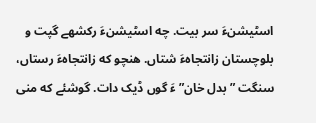اسٹیشنءَ سر بیت. چه اسٹیشنءَ رکشهے گپت و بلوچستان زانتجاهءَ شتاں. هنچو که زانتجاهءَ رستاں، سنگت ” بدل خان”ءَ گوں ڈیک دات. گوشئے که منی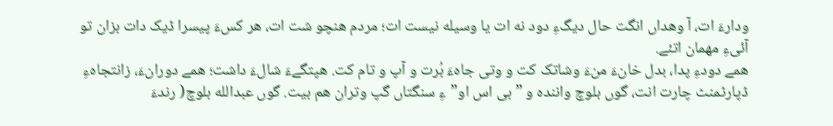ودارءَ ات، آ وهداں انگت حال دیگءِ دود نه ات یا وسیله نیست ات؛ مردم هنچو شت ات، هر کسءَ پیسرا ڈیک دات بزان تو آئیءِ مهمان اتئے.
همے دودءِ پدا، بدل خانءَ منءَ وشاتک کت و وتی جاهءَ بُرت و آپ و تام کت. هپتگےءَ شالءَ داشت؛ همے دورانءَ، زانتجاهءِ ڈپارٹمنٹ چارت انت، گوں بلوچ واننده و ” بی اس او”ءِ سنگتاں گپ وتران هم بیت. گوں عبدالله بلوچ( رندءَ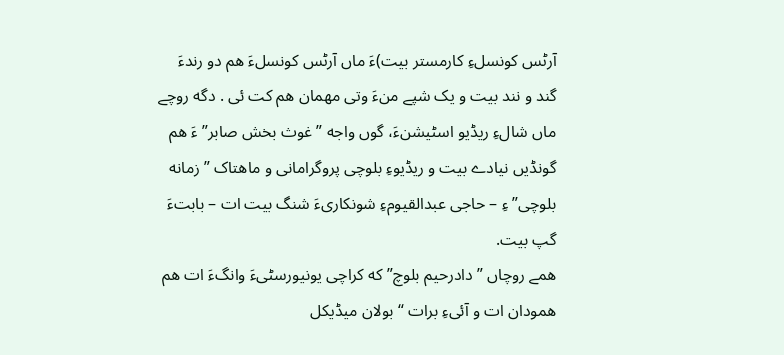آرٹس کونسلءِ کارمستر بیت)ءَ ماں آرٹس کونسلءَ هم دو رندءَ گند و نند بیت و یک شپے منءَ وتی مهمان هم کت ئی . دگه روچے ماں شالءِ ریڈیو اسٹیشنءَ، گوں واجه ” غوث بخش صابر”ءَ هم گونڈیں نیادے بیت و ریڈیوءِ بلوچی پروگرامانی و ماهتاک ” زمانه بلوچی”ءِ – حاجی عبدالقیومءِ شونکاریءَ شنگ بیت ات – بابتءَ گپ بیت.
همے روچاں ” دادرحیم بلوچ” که کراچی یونیورسٹیءَ وانگءَ ات هم همودان ات و آئیءِ برات “بولان میڈیکل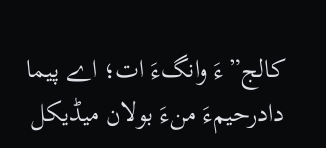کالج”ءَ وانگءَ ات؛ اے پیما دادرحیمءَ منءَ بولان میڈیکل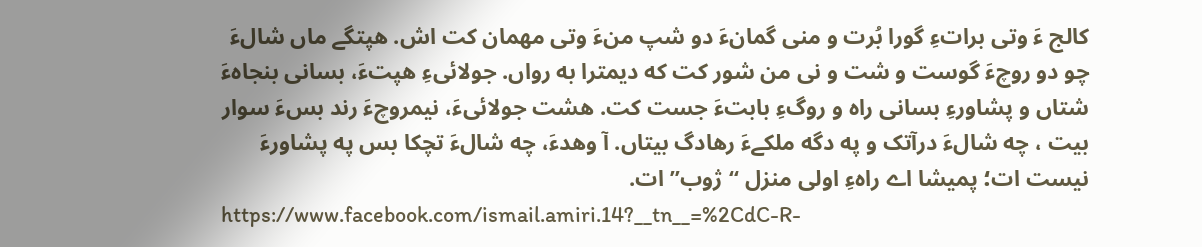کالج ءَ وتی براتءِ گورا بُرت و منی گمانءَ دو شپ منءَ وتی مهمان کت اش. هپتگے ماں شالءَ چو دو روچءَ گوست و شت و نی من شور کت که دیمترا به رواں. جولائیءِ هپتءَ، بسانی بنجاهءَ شتاں و پشاورءِ بسانی راه و روگءِ بابتءَ جست کت. هشت جولائیءَ، نیمروچءَ رند بسءَ سوار بیت ، چه شالءَ درآتک و په دگه ملکےءَ رهادگ بیتاں. آ وهدءَ، چه شالءَ تچکا بس په پشاورءَ نیست ات؛ پمیشا اے راهءِ اولی منزل “ژوب” ات.
https://www.facebook.com/ismail.amiri.14?__tn__=%2CdC-R-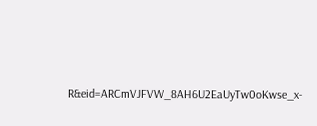R&eid=ARCmVJFVW_8AH6U2EaUyTw0oKwse_x-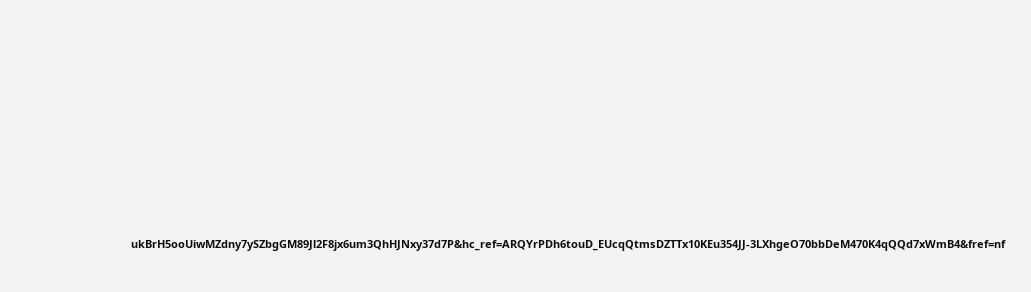ukBrH5ooUiwMZdny7ySZbgGM89Jl2F8jx6um3QhHJNxy37d7P&hc_ref=ARQYrPDh6touD_EUcqQtmsDZTTx10KEu354JJ-3LXhgeO70bbDeM470K4qQQd7xWmB4&fref=nf